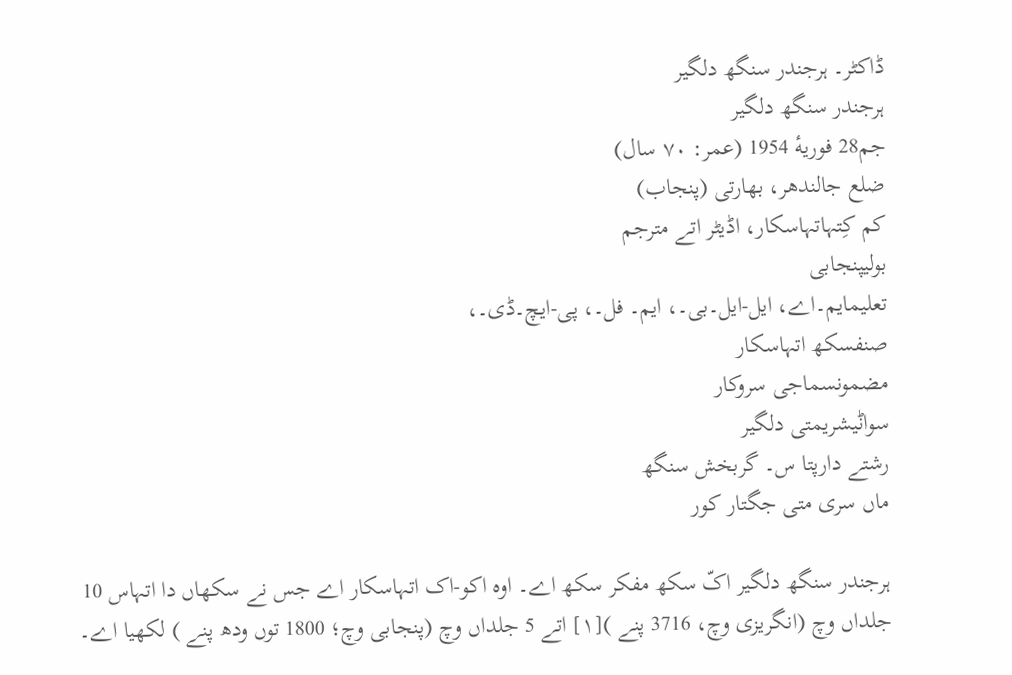ڈاکٹر۔ ہرجندر سنگھ دلگیر
ہرجندر سنگھ دلگیر
جم28 فوریهٔ 1954 (عمر: ۷۰ سال)
ضلع جالندھر، بھارتی (پنجاب)
کم کِتہاتہاسکار، اڈیٹر اتے مترجم
بولیپنجابی
تعلیمایم۔اے، ایل-ایل۔بی۔، ایم۔ فل۔، پی-ایچ۔ڈی۔،
صنفسکھ اتہاسکار
مضمونسماجی سروکار
سواݨیشریمتی دلگیر
رشتے دارپتا س۔ گربخش سنگھ
ماں سری متی جگتار کور

ہرجندر سنگھ دلگیر اکّ سکھ مفکر سکھ اے۔ اوہ اکو-اک اتہاسکار اے جس نے سکھاں دا اتہاس 10 جلداں وچ (انگریزی وچ، 3716 پنے )[۱] اتے 5 جلداں وچ (پنجابی وچ؛ 1800 توں ودھ پنے ) لکھیا اے۔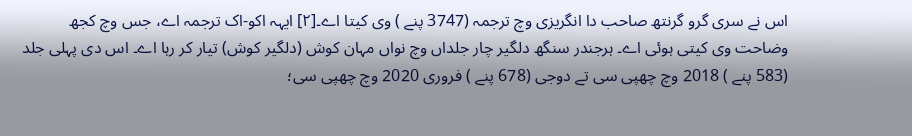اس نے سری گرو گرنتھ صاحب دا انگریزی وچ ترجمہ (3747 پنے ) وی کیتا اے۔[۲] ایہہ اکو-اک ترجمہ اے، جس وچ کجھ وضاحت وی کیتی ہوئی اے۔ ہرجندر سنگھ دلگیر چار جلداں وچ نواں مہان کوش (دلگیر کوش) تیار کر رہا اے۔ اس دی پہلی جلد (583 پنے ) 2018 وچ چھپی سی تے دوجی (678 پنے ) فروری 2020 وچ چھپی سی؛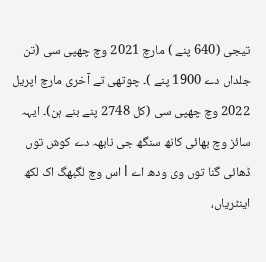تیجی (640 پنے ) مارچ 2021 وچ چھپی سی (تن جلداں دے 1900 پنے )۔ چوتھی تے آخری مارچ اپریل 2022 وچ چھپی سی (کل 2748 پنے بنے ہن)۔ ایہہ سائز وچ بھائی کانھ سنگھ جی نابھہ دے کوش توں ڈھائی گنا توں وی ودھ اے l اس وچ لگبھگ اک لکھ اینٹریاں،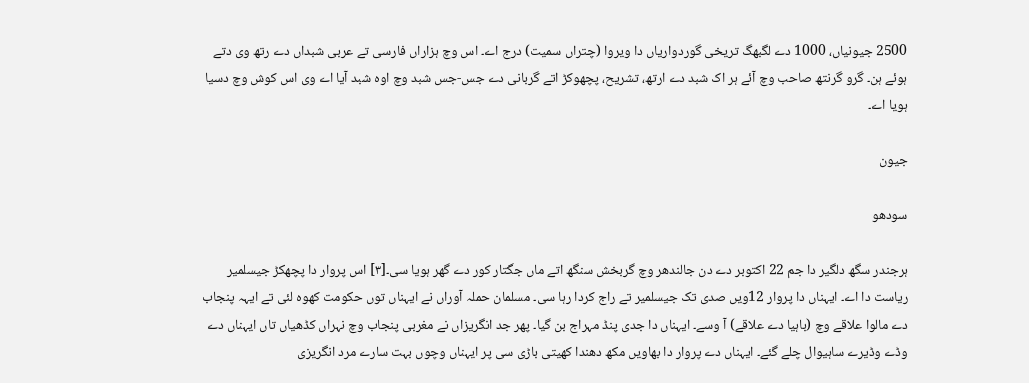2500 جیونیاں، 1000 دے لگبھگ تریخی گوردواریاں دا ویروا (چتراں سمیت) درج اے۔ اس وچ ہزاراں فارسی تے عربی شبداں دے رتھ وی دتے ہوئے ہن۔ گرو گرنتھ صاحب وچ آئے ہر اک شبد دے ارتھ، تشریح، پچھوکڑ اتے گربانی دے جس-جس شبد وچ اوہ شبد آیا اے وی اس کوش وچ دسیا ہویا اے۔

جیون

سودھو

ہرجندر سگھ دلگیر دا جم 22 اکتوبر دے دن جالندھر وچ گربخش سنگھ اتے ماں جگتار کور دے گھر ہویا سی۔[۳] اس پروار دا پچھکڑ جیسلمیر ریاست دا اے۔ ایہناں دا پروار 12ویں صدی تک جیسلمیر تے راج کردا رہا سی۔ مسلمان حملہ آوراں نے ایہناں توں حکومت کھوہ لئی تے ایہہ پنجاب دے مالوا علاقے وچ (باہیا دے علاقے) آ وسے۔ ایہناں دا جدی پنڈ مہراج بن گیا۔ پھر جد انگریزاں نے مغربی پنجاب وچ نہراں کڈھیاں تاں ایہناں دے وڈے وڈیرے ساہیوال چلے گئے۔ ایہناں دے پروار دا بھاویں مکھ دھندا کھیتی باڑی سی پر ایہناں وچوں بہت سارے مرد انگریزی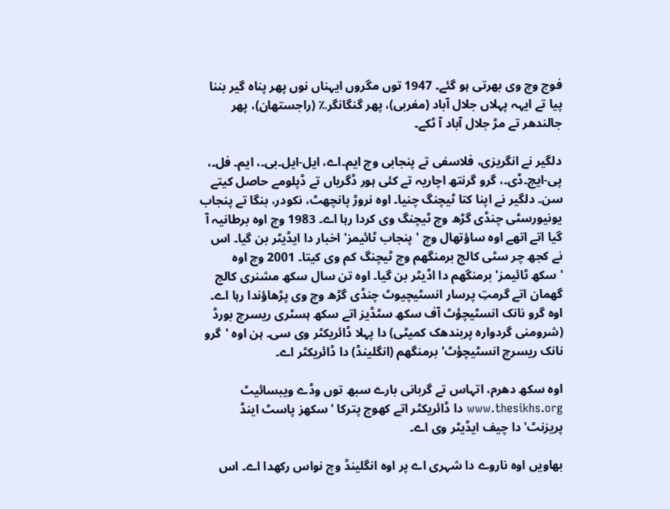فوج وچ وی بھرتی ہو گئے۔ 1947 توں مگروں ایہناں نوں پھر پناہ گیر بننا پیا تے ایہہ پہلاں جلال آباد (مغربی)، پھر گنگانگر؉ (راجستھان)، پھر جالندھر تے مڑ جلال آباد آ ٹکے۔

دلگیر نے انگریزی، فلاسفی تے پنجابی وچ ایم۔اے، ایل-ایل۔بی۔، ایم۔ فل۔، پی-ایچ۔ڈی۔، گرو گرنتھ اچاریہ تے کئی ہور ڈگریاں تے ڈپلومے حاصل کیتے سن۔ دلگیر نے اپنا کتا ٹیچنگ چنیا۔ اوہ نروڑ پانچھٹ، نکودر، بنگا تے پنجاب یونیورسٹی چنڈی گڑھ وچ ٹیچنگ وی کردا رہا اے۔ 1983 وچ اوہ برطانیہ آ گیا اتے اتھے اوہ ساؤتھال وچ 'پنجاب ٹائیمز' اخبار دا ایڈیٹر بن گیا۔ اس نے کجھ چر سٹی کالج برمنگھم وچ ٹیچنگ کم وی کیتا۔ 2001 وچ اوہ 'سکھ ٹائیمز' برمنگھم دا اڈیٹر بن گیا۔ اوہ تن سال سکھ مشنری کالج گھمان اتے گرمتِ پرسار انسٹیچیوٹ چنڈی گڑھ وچ وی پڑھاؤندا رہا اے۔ اوہ گرو نانک انسٹیچؤٹ آف سکھ سٹڈیز اتے سکھ ہسٹری ریسرچ بورڈ (شرومنی گردوارہ پربندھک کمیٹی) دا پہلا ڈائریکٹر وی سی۔ ہن اوہ 'گرو نانک ریسرچ انسٹیچؤٹ' برمنگھم (انگلینڈ) دا ڈائریکٹر اے۔

اوہ سکھ دھرم، اتہاس تے گربانی بارے سبھ توں وڈے ویبسائیٹ www.thesikhs.org دا ڈائریکٹر اتے کھوج پترکا 'سکھز پاسٹ اینڈ پریزنٹ' دا چیف ایڈیٹر وی اے۔

بھاویں اوہ ناروے دا شہری اے پر اوہ انگلینڈ وچ نواس رکھدا اے۔ اس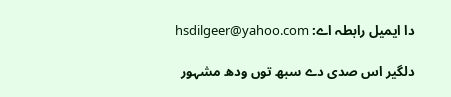دا ایمیل رابطہ اے: hsdilgeer@yahoo.com

دلگیر اس صدی دے سبھ توں ودھ مشہور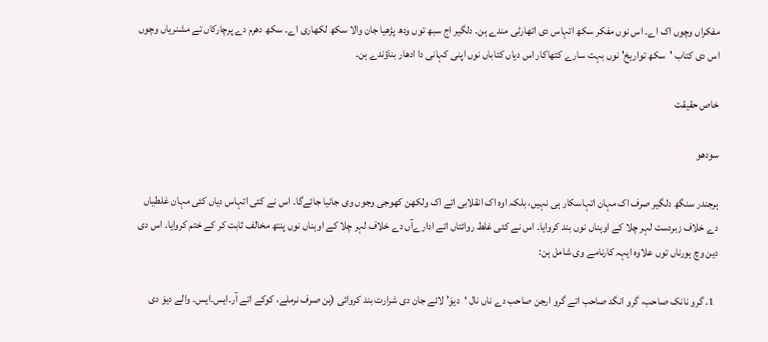مفکراں وچوں اک اے۔ اس نوں مفکر سکھ اتہاس دی اتھارٹی مندے ہن۔ دلگیر اج سبھ توں ودھ پڑھیا جان والا سکھ لکھاری اے۔ سکھ دھرم دے پرچارکاں تے مشنریاں وچوں اس دی کتاب 'سکھ تواریخ' نوں بہت سارے کتھاکار اس دیاں کتاباں نوں اپنی کہانی دا ادھار بناؤندے ہن۔

خاص حقیقت

سودھو

ہرجندر سنگھ دلگیر صرف اک مہان اتہاسکار ہی نہیں، بلکہ اوہ اک انقلابی اتے اک ولکھن کھوجی وجوں وی جانیا جائےگا۔ اس نے کئی اتہاس دیاں کئی مہان غلطیاں دے خلاف زبردست لہر چلا کے اوہناں نوں بند کروایا۔ اس نے کئی غلط روائتاں اتے ادارےآں دے خلاف لہر چلا کے اوہناں نوں پنتھ مخالف ثابت کر کے ختم کروایا۔ اس دی دین وچ ہورناں توں علاوہ ایہہ کارنامے وی شامل ہن:

  1. گرو نانک صاحب، گرو انگد صاحب اتے گرو ارجن صاحب دے ناں نال ‘دیوَ’ لائے جان دی شرارت بند کروائی (ہن صرف نرملے، کوکے اتے آر۔ایس۔ایس۔ والے دیوَ دی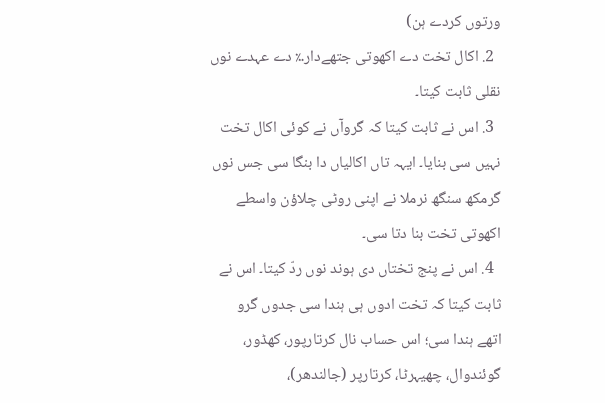ورتوں کردے ہن)
  2. اکال تخت دے اکھوتی جتھےدار؉ دے عہدے نوں نقلی ثابت کیتا۔
  3. اس نے ثابت کیتا کہ گروآں نے کوئی اکال تخت نہیں سی بنایا۔ ایہہ تاں اکالیاں دا بنگا سی جس نوں گرمکھ سنگھ نرملا نے اپنی روٹی چلاؤن واسطے اکھوتی تخت بنا دتا سی۔
  4. اس نے پنج تختاں دی ہوند نوں ردّ کیتا۔ اس نے ثابت کیتا کہ تخت ادوں ہی ہندا سی جدوں گرو اتھے ہندا سی؛ اس حساب نال کرتارپور، کھڈور، گوئندوال، چھیہرٹا، کرتارپر (جالندھر)،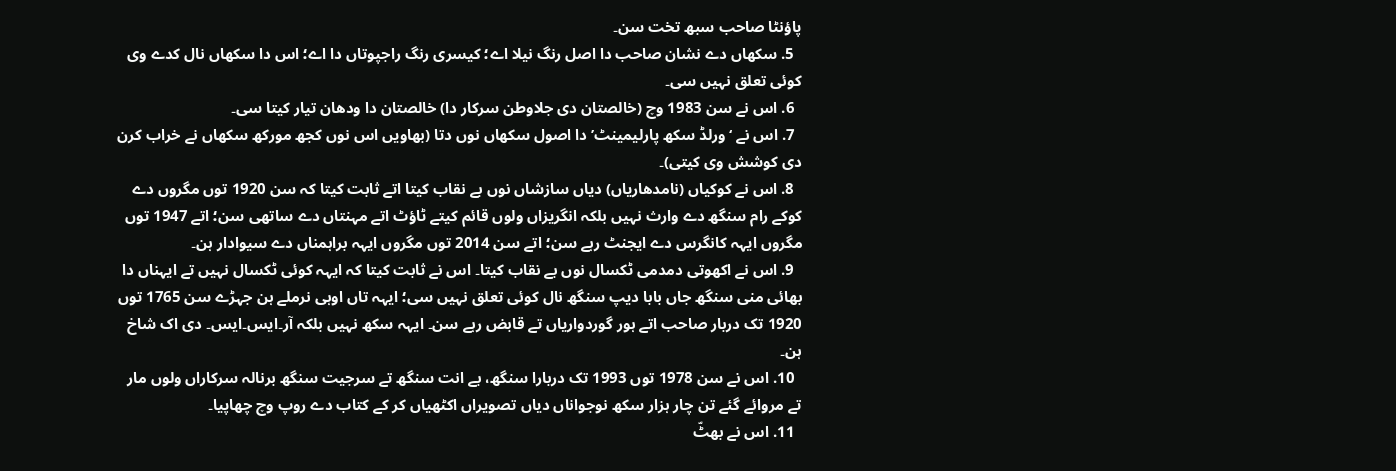پاؤنٹا صاحب سبھ تخت سن۔
  5. سکھاں دے نشان صاحب دا اصل رنگ نیلا اے؛ کیسری رنگ راجپوتاں دا اے؛ اس دا سکھاں نال کدے وی کوئی تعلق نہیں سی۔
  6. اس نے سن 1983 وچ (خالصتان دی جلاوطن سرکار دا) خالصتان دا ودھان تیار کیتا سی۔
  7. اس نے ‘ورلڈ سکھ پارلیمینٹ’ دا اصول سکھاں نوں دتا (بھاویں اس نوں کجھ مورکھ سکھاں نے خراب کرن دی کوشش وی کیتی)۔
  8. اس نے کوکیاں (نامدھاریاں) دیاں سازشاں نوں بے نقاب کیتا اتے ثابت کیتا کہ سن 1920 توں مگروں دے کوکے رام سنگھ دے وارث نہیں بلکہ انگریزاں ولوں قائم کیتے ٹاؤٹ اتے مہنتاں دے ساتھی سن؛ اتے 1947 توں مگروں ایہہ کانگرس دے ایجنٹ رہے سن؛ اتے سن 2014 توں مگروں ایہہ براہمناں دے سیوادار ہن۔
  9. اس نے اکھوتی دمدمی ٹکسال نوں بے نقاب کیتا۔ اس نے ثابت کیتا کہ ایہہ کوئی ٹکسال نہیں تے ایہناں دا بھائی منی سنگھ جاں بابا دیپ سنگھ نال کوئی تعلق نہیں سی؛ ایہہ تاں اوہی نرملے ہن جہڑے سن 1765 توں 1920 تک دربار صاحب اتے ہور گوردواریاں تے قابض رہے سن۔ ایہہ سکھ نہیں بلکہ آر۔ایس۔ایس۔ دی اک شاخ ہن۔
  10. اس نے سن 1978 توں 1993 تک دربارا سنگھ، بے انت سنگھ تے سرجیت سنگھ برنالہ سرکاراں ولوں مار تے مروائے گئے تن چار ہزار سکھ نوجواناں دیاں تصویراں اکٹھیاں کر کے کتاب دے روپ وچ چھاپیا۔
  11. اس نے بھٹّ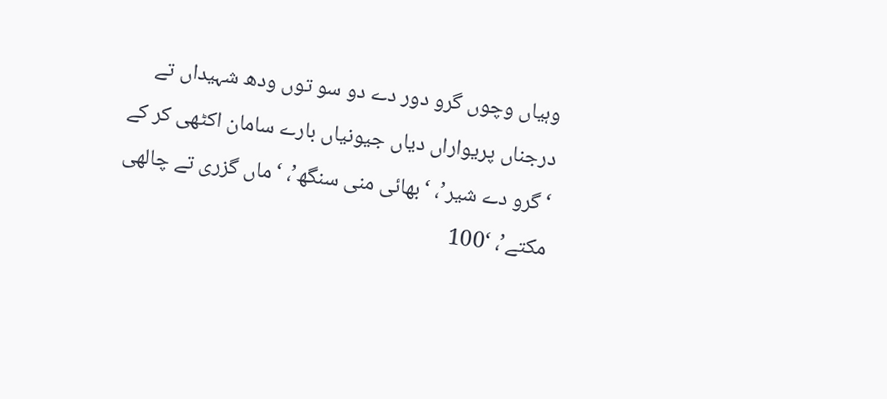وہیاں وچوں گرو دور دے دو سو توں ودھ شہیداں تے درجناں پریواراں دیاں جیونیاں بارے سامان اکٹھی کر کے ‘گرو دے شیر’، ‘بھائی منی سنگھ’، ‘ماں گزری تے چالھی مکتے’، ‘100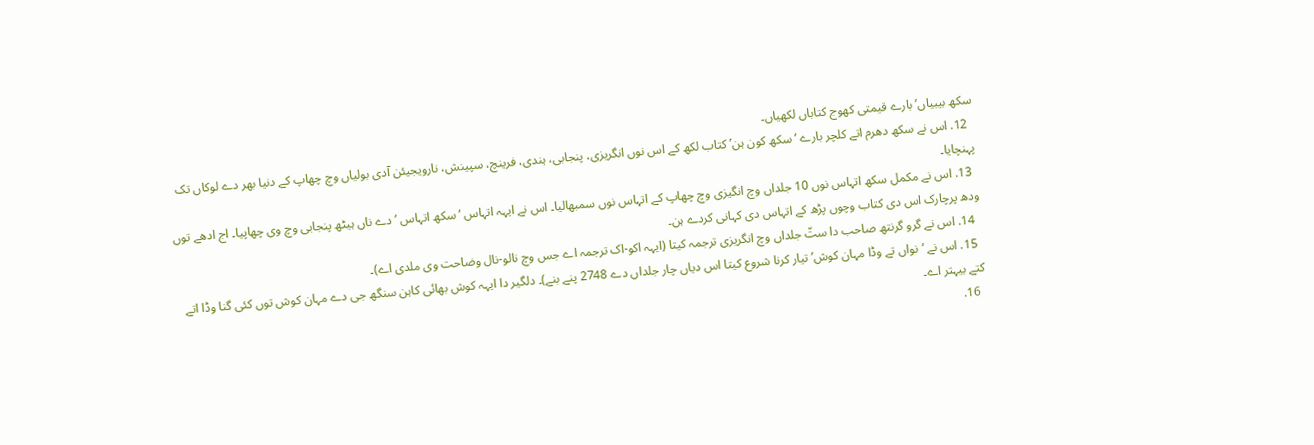سکھ بیبیاں’ بارے قیمتی کھوج کتاباں لکھیاں۔
  12. اس نے سکھ دھرم اتے کلچر بارے ‘سکھ کون ہن’ کتاب لکھ کے اس نوں انگریزی، پنجابی، ہندی، فرینچ، سپینش، نارویجیئن آدی بولیاں وچ چھاپ کے دنیا بھر دے لوکاں تک پہنچایا۔
  13. اس نے مکمل سکھ اتہاس نوں 10 جلداں وچ انگیزی وچ چھاپ کے اتہاس نوں سمبھالیا۔ اس نے ایہہ اتہاس ‘سکھ اتہاس ’ دے ناں ہیٹھ پنجابی وچ وی چھاپیا۔ اج ادھے توں ودھ پرچارک اس دی کتاب وچوں پڑھ کے اتہاس دی کہانی کردے ہن۔
  14. اس نے گرو گرنتھ صاحب دا ستّ جلداں وچ انگریزی ترجمہ کیتا (ایہہ اکو-اک ترجمہ اے جس وچ نالو-نال وضاحت وی ملدی اے)۔
  15. اس نے ‘نواں تے وڈا مہان کوش’ تیار کرنا شروع کیتا اس دیاں چار جلداں دے 2748 پنے بنے)۔ دلگیر دا ایہہ کوش بھائی کاہن سنگھ جی دے مہان کوش توں کئی گنا وڈا اتے کتے بیہتر اے۔
  16.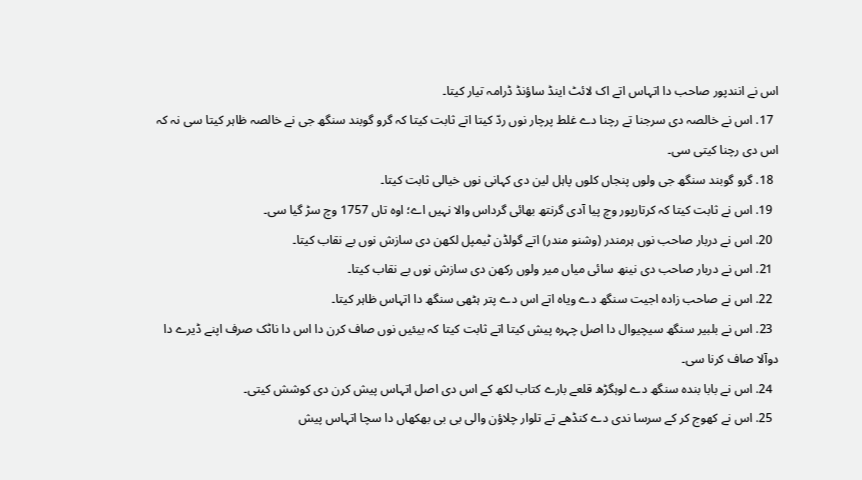اس نے انندپور صاحب دا اتہاس اتے اک لائٹ اینڈ ساؤنڈ ڈرامہ تیار کیتا۔
  17. اس نے خالصہ دی سرجنا تے رچنا دے غلط پرچار نوں ردّ کیتا اتے ثابت کیتا کہ گرو گوبند سنگھ جی نے خالصہ ظاہر کیتا سی نہ کہ اس دی رچنا کیتی سی۔
  18. گرو گوبند سنگھ جی ولوں پنجاں کلوں پاہل لین دی کہانی نوں خیالی ثابت کیتا۔
  19. اس نے ثابت کیتا کہ کرتارپور وچ پیا آدی گرنتھ بھائی گرداس والا نہیں اے؛ اوہ تاں 1757 وچ سڑ گیا سی۔
  20. اس نے دربار صاحب نوں ہرمندر (وشنو مندر) اتے گولڈن ٹیمپل لکھن دی سازش نوں بے نقاب کیتا۔
  21. اس نے دربار صاحب دی نینھ سائی میاں میر ولوں رکھن دی سازش نوں بے نقاب کیتا۔
  22. اس نے صاحب زادہ اجیت سنگھ دے ویاہ اتے اس دے پتر ہٹھی سنگھ دا اتہاس ظاہر کیتا۔
  23. اس نے بلبیر سنگھ سیچیوال دا اصل چہرہ پیش کیتا اتے ثابت کیتا کہ بیئیں نوں صاف کرن دا اس دا ناٹک صرف اپنے ڈیرے دا دوآلا صاف کرنا سی۔
  24. اس نے بابا بندہ سنگھ دے لوہگڑھ قلعے بارے کتاب لکھ کے اس دی اصل اتہاس پیش کرن دی کوشش کیتی۔
  25. اس نے کھوج کر کے سرسا ندی دے کنڈھے تے تلوار چلاؤن والی بی بی بھکھاں دا سچا اتہاس پیش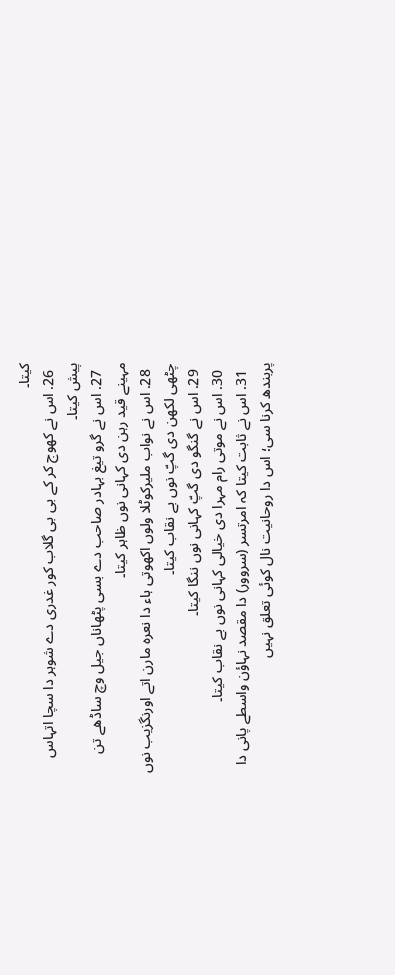کیتا۔
  26. اس نے کھوج کر کے بی بی گلاب کور غدری دے شوہر دا سچا اتہاس پیش کیتا۔
  27. اس نے گرو تیغ بہادر صاحب دے بسی پٹھاناں جیل وچ ساڈھے تن مہینے قید رہن دی کہانی نوں ظاہر کیتا۔
  28. اس نے نواب ملیرکوٹلا ولوں اکھوتی ہاء دا نعرہ مارن اتے اورنگزیب نوں چٹھی لکھن دی گپّ نوں بے نقاب کیتا۔
  29. اس نے گنگو دی گپّ کہانی نوں ننگا کیتا۔
  30. اس نے موتی رام مہرا دی خیالی کہانی نوں بے نقاب کیتا۔
  31. اس نے ثابت کیتا کہ امرتسر (سروور) دا مقصد نہاؤن واسطے پانی دا پربندھ کرنا سی؛ اس دا روحانیت نال کوئی تعلق نہیں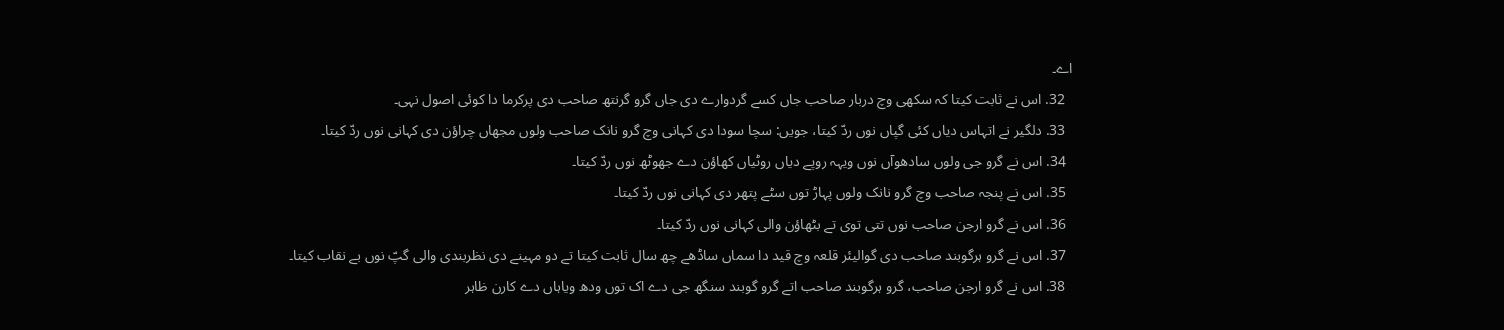اے۔
  32. اس نے ثابت کیتا کہ سکھی وچ دربار صاحب جاں کسے گردوارے دی جاں گرو گرنتھ صاحب دی پرکرما دا کوئی اصول نہی۔
  33. دلگیر نے اتہاس دیاں کئی گپاں نوں ردّ کیتا، جویں: سچا سودا دی کہانی وچ گرو نانک صاحب ولوں مجھاں چراؤن دی کہانی نوں ردّ کیتا۔
  34. اس نے گرو جی ولوں سادھوآں نوں ویہہ روپے دیاں روٹیاں کھاؤن دے جھوٹھ نوں ردّ کیتا۔
  35. اس نے پنجہ صاحب وچ گرو نانک ولوں پہاڑ توں سٹے پتھر دی کہانی نوں ردّ کیتا۔
  36. اس نے گرو ارجن صاحب نوں تتی توی تے بٹھاؤن والی کہانی نوں ردّ کیتا۔
  37. اس نے گرو ہرگوبند صاحب دی گوالیئر قلعہ وچ قید دا سماں ساڈھے چھ سال ثابت کیتا تے دو مہینے دی نظربندی والی گپّ نوں بے نقاب کیتا۔
  38. اس نے گرو ارجن صاحب، گرو ہرگوبند صاحب اتے گرو گوبند سنگھ جی دے اک توں ودھ ویاہاں دے کارن ظاہر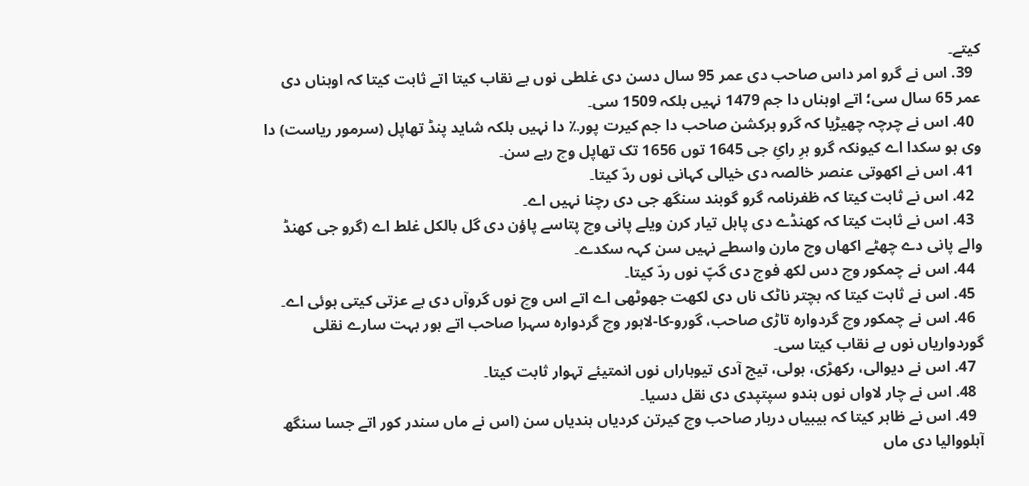کیتے۔
  39. اس نے گرو امر داس صاحب دی عمر 95 سال دسن دی غلطی نوں بے نقاب کیتا اتے ثابت کیتا کہ اوہناں دی عمر 65 سال سی؛ اتے اوہناں دا جم 1479 نہیں بلکہ 1509 سی۔
  40. اس نے چرچہ چھیڑیا کہ گرو ہرکشن صاحب دا جم کیرت پور؉ دا نہیں بلکہ شاید پنڈ تھاپل (سرمور ریاست) دا وی ہو سکدا اے کیونکہ گرو ہرِ رائِ جی 1645 توں 1656 تک تھاپل وچ رہے سن۔
  41. اس نے اکھوتی عنصر خالصہ دی خیالی کہانی نوں ردّ کیتا۔
  42. اس نے ثابت کیتا کہ ظفرنامہ گرو گوبند سنگھ جی دی رچنا نہیں اے۔
  43. اس نے ثابت کیتا کہ کھنڈے دی پاہل تیار کرن ویلے پانی وچ پتاسے پاؤن دی گل بالکل غلط اے (گرو جی کھنڈ والے پانی دے چھٹے اکھاں وچ مارن واسطے نہیں سن کہہ سکدے۔
  44. اس نے چمکور وچ دس لکھ فوج دی گپّ نوں ردّ کیتا۔
  45. اس نے ثابت کیتا کہ بچتر ناٹک ناں دی لکھت جھوٹھی اے اتے اس وچ نوں گروآں دی بے عزتی کیتی ہوئی اے۔
  46. اس نے چمکور وچ گردوارہ تاڑی صاحب، گورو-کا-لاہور وچ گردوارہ سہرا صاحب اتے ہور بہت سارے نقلی گوردواریاں نوں بے نقاب کیتا سی۔
  47. اس نے دیوالی، رکھڑی، ہولی، تیج آدی تیوہاراں نوں انمتیئے تہوار ثابت کیتا۔
  48. اس نے چار لاواں نوں ہندو سپتپدی دی نقل دسیا۔
  49. اس نے ظاہر کیتا کہ بیبیاں دربار صاحب وچ کیرتن کردیاں ہندیاں سن (اس نے ماں سندر کور اتے جسا سنگھ آہلووالیا دی ماں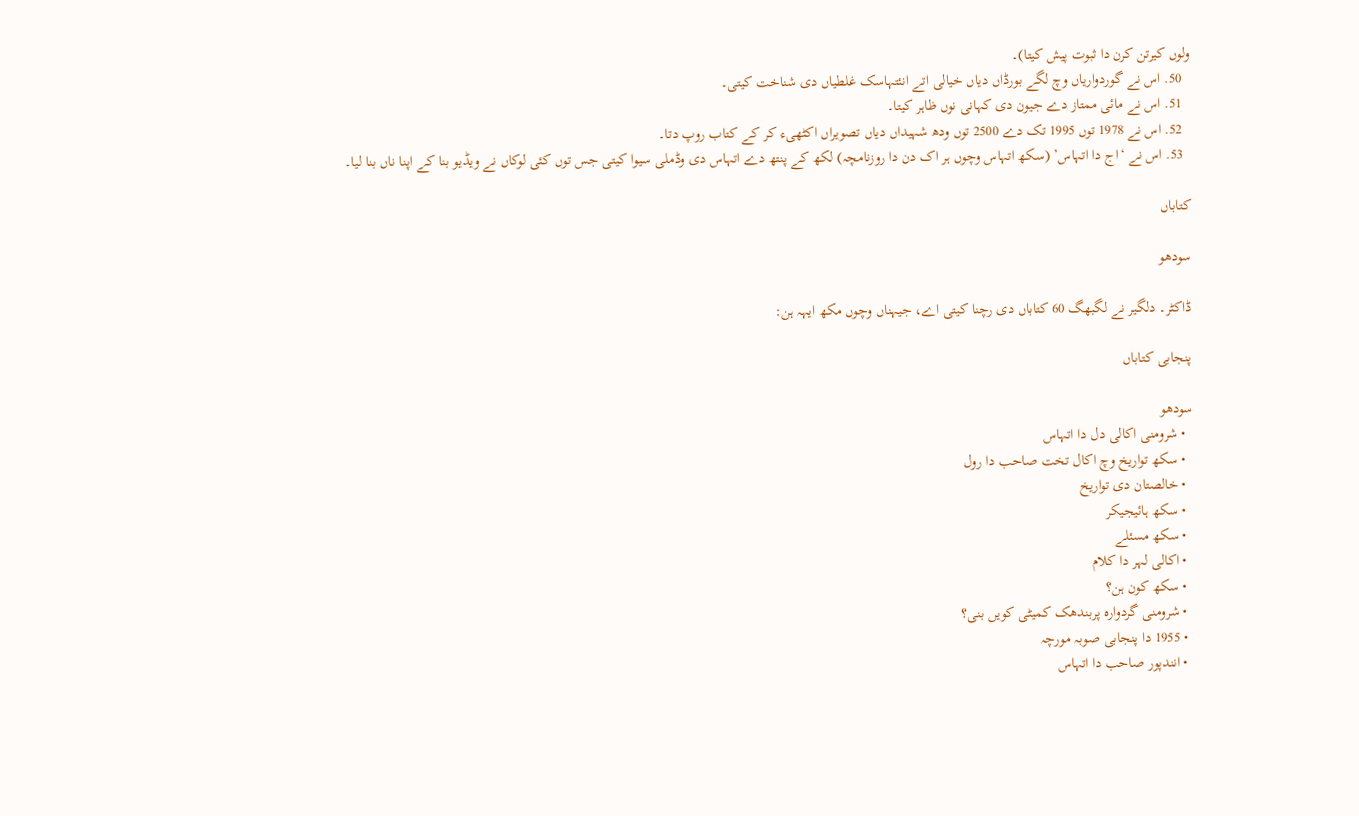ولوں کیرتن کرن دا ثبوت پیش کیتا)۔
  50. اس نے گوردواریاں وچ لگے بورڈاں دیاں خیالی اتے انئتہاسک غلطیاں دی شناخت کیتی۔
  51. اس نے مائی ممتاز دے جیون دی کہانی نوں ظاہر کیتا۔
  52. اس نے 1978 توں 1995 تک دے 2500 توں ودھ شہیداں دیاں تصویراں اکٹھیء کر کے کتاب روپ دتا۔
  53. اس نے ‘اج دا اتہاس’ (سکھ اتہاس وچوں ہر اک دن دا روزنامچہ) لکھ کے پنتھ دے اتہاس دی وڈملی سیوا کیتی جس توں کئی لوکاں نے ویڈیو بنا کے اپنا ناں بنا لیا۔

کتاباں

سودھو

ڈاکٹر۔ دلگیر نے لگبھگ 60 کتاباں دی رچنا کیتی اے، جیہناں وچوں مکھ ایہہ ہن:

پنجابی کتاباں

سودھو
  • شرومنی اکالی دل دا اتہاس
  • سکھ تواریخ وچ اکال تخت صاحب دا رول
  • خالصتان دی تواریخ
  • سکھ ہائیجیکر
  • سکھ مسئلے
  • اکالی لہر دا کلام
  • سکھ کون ہن؟
  • شرومنی گردوارہ پربندھک کمیٹی کویں بنی؟
  • 1955 دا پنجابی صوبہ مورچہ
  • انندپور صاحب دا اتہاس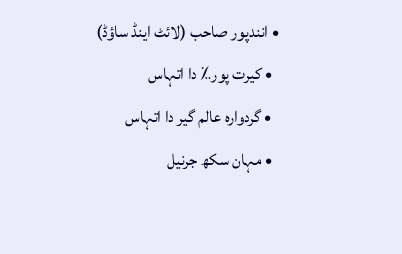• انندپور صاحب (لائٹ اینڈ ساؤڈ)
  • کیرت پور؉ دا اتہاس
  • گردوارہ عالم گیر دا اتہاس
  • مہان سکھ جرنیل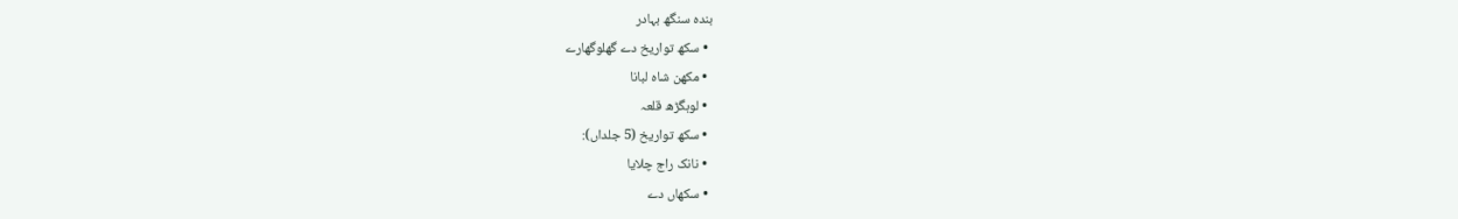بندہ سنگھ بہادر
  • سکھ تواریخ دے گھلوگھارے
  • مکھن شاہ لبانا
  • لوہگڑھ قلعہ
  • سکھ تواریخ (5 جلداں):
  • نانک راج چلایا
  • سکھاں دے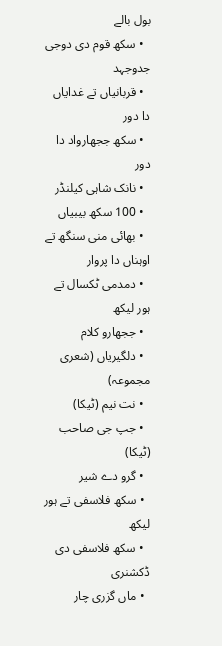بول بالے
  • سکھ قوم دی دوجی جدوجہد
  • قربانیاں تے غدایاں دا دور
  • سکھ ججھارواد دا دور
  • نانک شاہی کیلنڈر
  • 100 سکھ بیبیاں
  • بھائی منی سنگھ تے اوہناں دا پروار
  • دمدمی ٹکسال تے ہور لیکھ
  • ججھارو کلام
  • دلگیریاں (شعری مجموعہ)
  • نت نیم (ٹیکا)
  • جپ جی صاحب (ٹیکا)
  • گرو دے شیر
  • سکھ فلاسفی تے ہور لیکھ
  • سکھ فلاسفی دی ڈکشنری
  • ماں گزری چار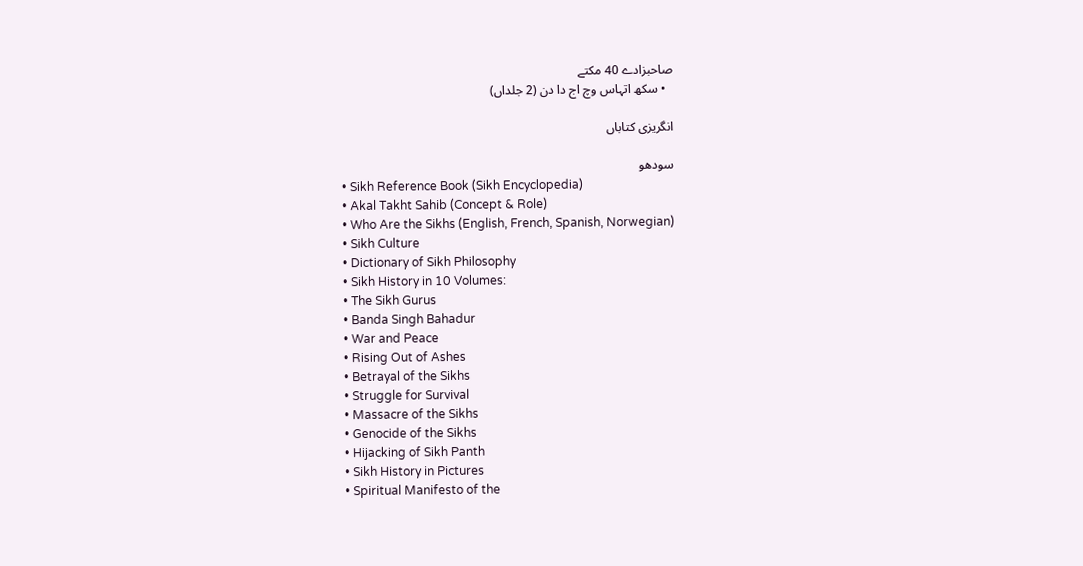صاحبزادے 40 مکتے
  • سکھ اتہاس وچ اج دا دن (2 جلداں)

انگریزی کتاباں

سودھو
  • Sikh Reference Book (Sikh Encyclopedia)
  • Akal Takht Sahib (Concept & Role)
  • Who Are the Sikhs (English, French, Spanish, Norwegian)
  • Sikh Culture
  • Dictionary of Sikh Philosophy
  • Sikh History in 10 Volumes:
  • The Sikh Gurus
  • Banda Singh Bahadur
  • War and Peace
  • Rising Out of Ashes
  • Betrayal of the Sikhs
  • Struggle for Survival
  • Massacre of the Sikhs
  • Genocide of the Sikhs
  • Hijacking of Sikh Panth
  • Sikh History in Pictures
  • Spiritual Manifesto of the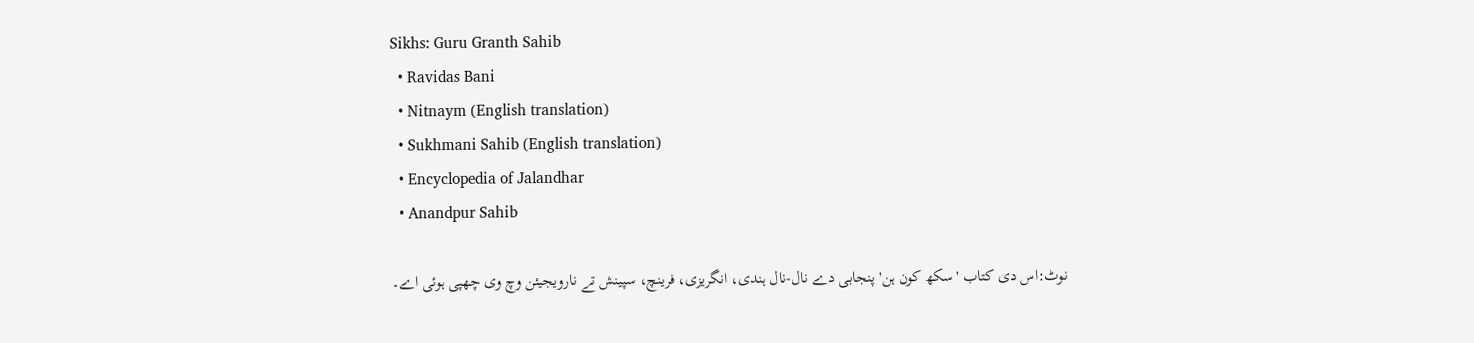Sikhs: Guru Granth Sahib
  • Ravidas Bani
  • Nitnaym (English translation)
  • Sukhmani Sahib (English translation)
  • Encyclopedia of Jalandhar
  • Anandpur Sahib

نوٹ:اس دی کتاب 'سکھ کون ہن' پنجابی دے نال-نال ہندی، انگریزی، فرینچ، سپینش تے نارویجیئن وچ وی چھپی ہوئی اے۔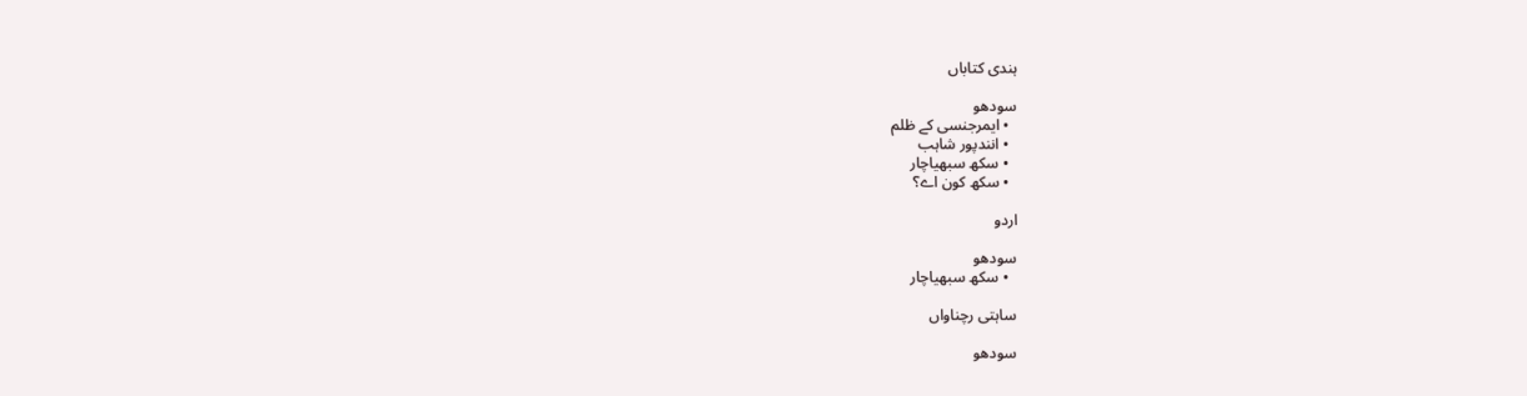ہندی کتاباں

سودھو
  • ایمرجنسی کے ظلم
  • انندپور شاہب
  • سکھ سبھیاچار
  • سکھ کون اے؟

اردو

سودھو
  • سکھ سبھیاچار

ساہتی رچناواں

سودھو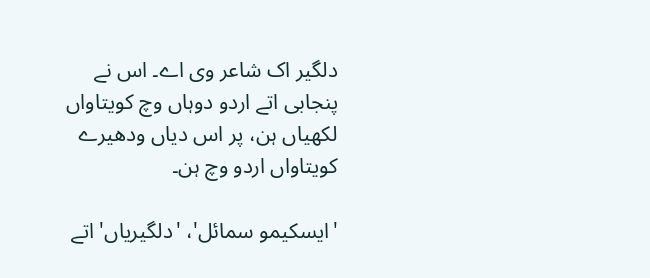دلگیر اک شاعر وی اے۔ اس نے پنجابی اتے اردو دوہاں وچ کویتاواں لکھیاں ہن، پر اس دیاں ودھیرے کویتاواں اردو وچ ہن۔

'ایسکیمو سمائل'، 'دلگیریاں' اتے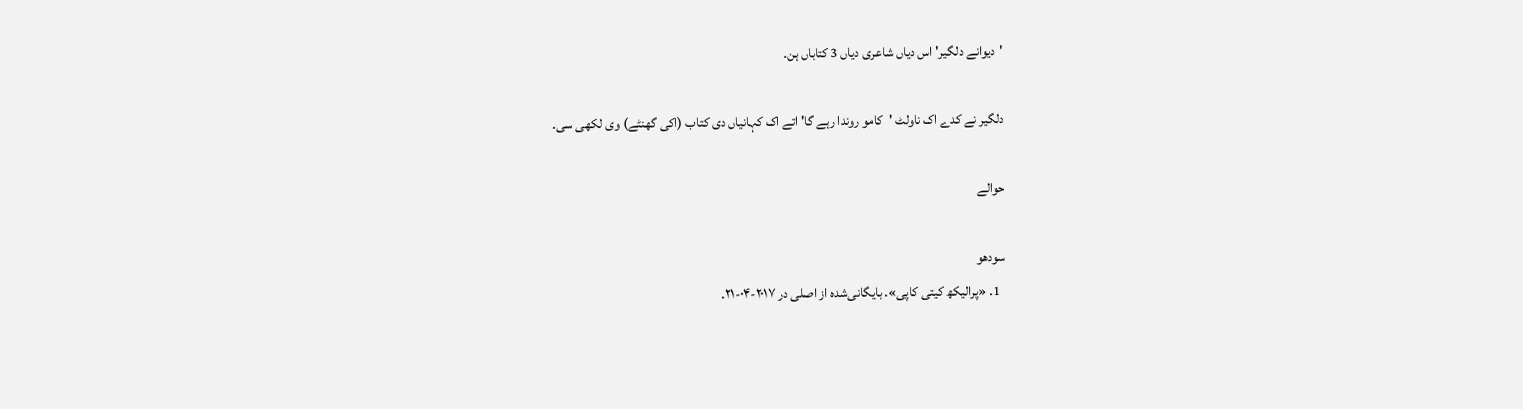'دیوانے دلگیر' اس دیاں شاعری دیاں 3 کتاباں ہن۔

دلگیر نے کدے اک ناولٹ 'کامو روندا رہے گا' اتے اک کہانیاں دی کتاب (اکی گھنٹے) وی لکھی سی۔

حوالے

سودھو
  1. «پرالیکھ کیتی کاپی». بایگانی‌شده از اصلی در ۲۰۱۷-۰۴-۲۱.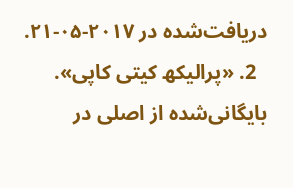دریافت‌شده در ۲۰۱۷-۰۵-۲۱.
  2. «پرالیکھ کیتی کاپی». بایگانی‌شده از اصلی در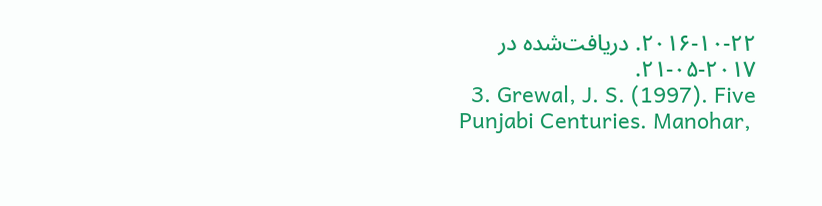۲۰۱۶-۱۰-۲۲. دریافت‌شده در ۲۰۱۷-۰۵-۲۱.
  3. Grewal, J. S. (1997). Five Punjabi Centuries. Manohar,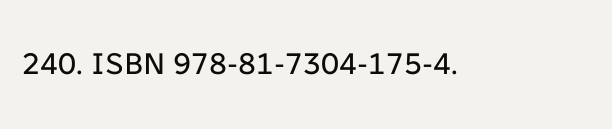240. ISBN 978-81-7304-175-4.